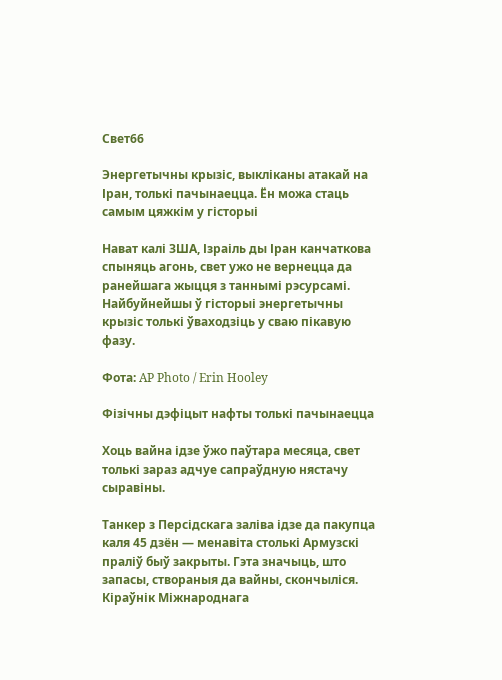Свет66

Энергетычны крызіс, выкліканы атакай на Іран, толькі пачынаецца. Ён можа стаць самым цяжкім у гісторыі

Нават калі ЗША, Ізраіль ды Іран канчаткова спыняць агонь, свет ужо не вернецца да ранейшага жыцця з таннымі рэсурсамі. Найбуйнейшы ў гісторыі энергетычны крызіс толькі ўваходзіць у сваю пікавую фазу.

Фота: AP Photo / Erin Hooley

Фізічны дэфіцыт нафты толькі пачынаецца

Хоць вайна ідзе ўжо паўтара месяца, свет толькі зараз адчуе сапраўдную нястачу сыравіны.

Танкер з Персідскага заліва ідзе да пакупца каля 45 дзён — менавіта столькі Армузскі праліў быў закрыты. Гэта значыць, што запасы, створаныя да вайны, скончыліся. Кіраўнік Міжнароднага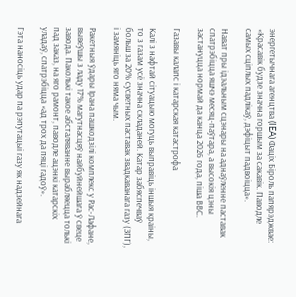энергетычнага агенцтва (IEA) Фаціх Біроль папярэджвае: «Красавік будзе значна горшым за сакавік. Паводле самых сціплых падлікаў, дэфіцыт падвоіцца».

Нават пры ідэальным сцэнары на аднаўленне паставак спатрэбіцца яшчэ месяц-паўтара, а высокія цэны застануцца нормай да канца 2026 года, піша ВВС.

Газавы калапс і катарская катастрофа

Калі з нафтай сітуацыю могуць выправіць іншыя краіны, то з газам усё значна складаней. Катар забяспечваў больш за 20% сусветных паставак звадкаванага газу (ЗПГ), і замяніць яго няма чым.

Ракетныя ўдары Ірана пашкодзілі комплекс у Рас-Лафане, вывеўшы з ладу 17% магутнасцяў найбуйнейшага ў свеце завода. Паколькі такое абсталяванне вырабляецца толькі пад заказ, на яго рамонт, паводле ацэнкі катарскіх уладаў, спатрэбіцца «ад трох да пяці гадоў».

Гэта наносіць удар па рэпутацыі газу як надзейнага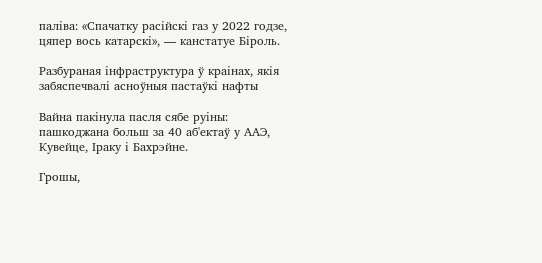паліва: «Спачатку расійскі газ у 2022 годзе, цяпер вось катарскі», — канстатуе Біроль.

Разбураная інфраструктура ў краінах, якія забяспечвалі асноўныя пастаўкі нафты

Вайна пакінула пасля сябе руіны: пашкоджана больш за 40 аб'ектаў у ААЭ, Кувейце, Іраку і Бахрэйне.

Грошы,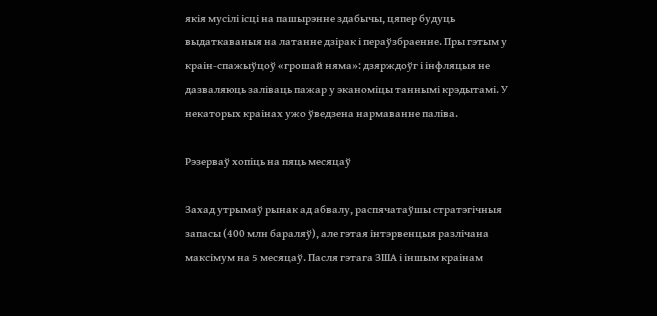якія мусілі ісці на пашырэнне здабычы, цяпер будуць выдаткаваныя на латанне дзірак і пераўзбраенне. Пры гэтым у краін-спажыўцоў «грошай няма»: дзярждоўг і інфляцыя не дазваляюць заліваць пажар у эканоміцы таннымі крэдытамі. У некаторых краінах ужо ўведзена нармаванне паліва.

Рэзерваў хопіць на пяць месяцаў

Захад утрымаў рынак ад абвалу, распячатаўшы стратэгічныя запасы (400 млн бараляў), але гэтая інтэрвенцыя разлічана максімум на 5 месяцаў. Пасля гэтага ЗША і іншым краінам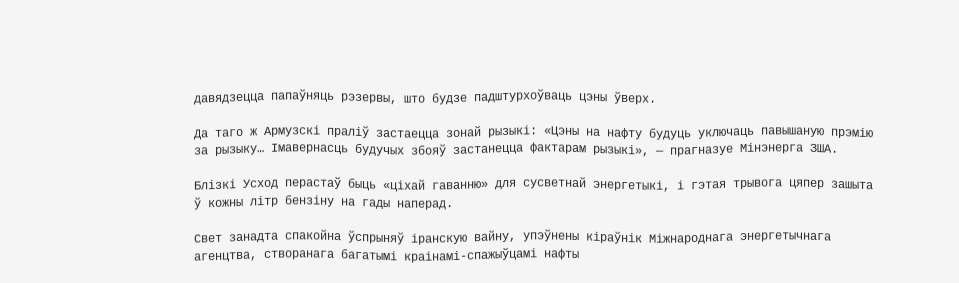давядзецца папаўняць рэзервы, што будзе падштурхоўваць цэны ўверх.

Да таго ж Армузскі праліў застаецца зонай рызыкі: «Цэны на нафту будуць уключаць павышаную прэмію за рызыку… Імавернасць будучых збояў застанецца фактарам рызыкі», — прагназуе Мінэнерга ЗША.

Блізкі Усход перастаў быць «ціхай гаванню» для сусветнай энергетыкі, і гэтая трывога цяпер зашыта ў кожны літр бензіну на гады наперад.

Свет занадта спакойна ўспрыняў іранскую вайну, упэўнены кіраўнік Міжнароднага энергетычнага агенцтва, створанага багатымі краінамі-спажыўцамі нафты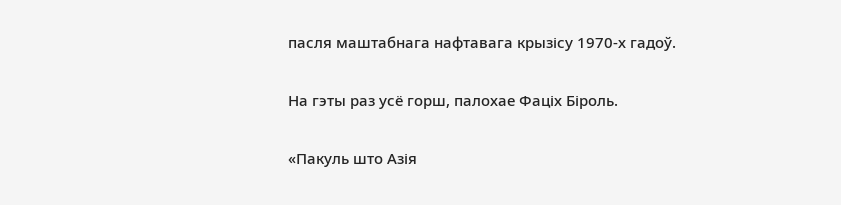пасля маштабнага нафтавага крызісу 1970‑х гадоў.

На гэты раз усё горш, палохае Фаціх Біроль.

«Пакуль што Азія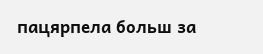пацярпела больш за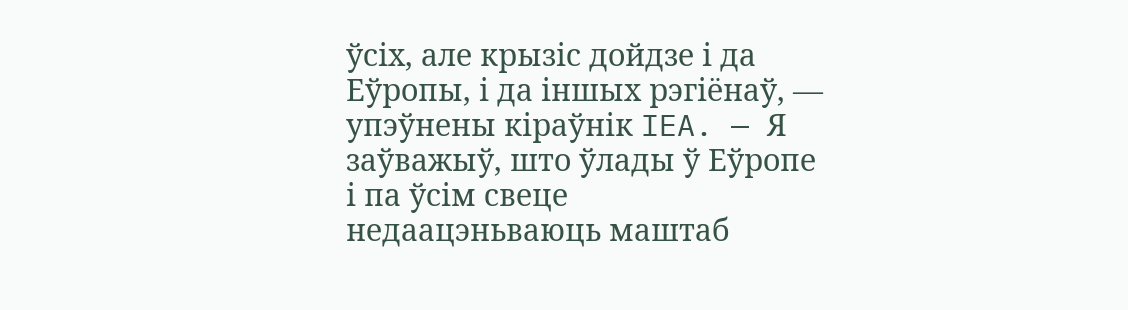ўсіх, але крызіс дойдзе і да Еўропы, і да іншых рэгіёнаў, — упэўнены кіраўнік IEA. — Я заўважыў, што ўлады ў Еўропе і па ўсім свеце недаацэньваюць маштаб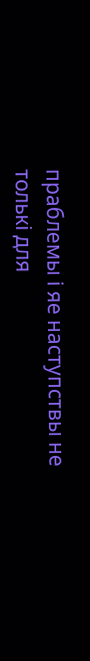праблемы і яе наступствы не толькі для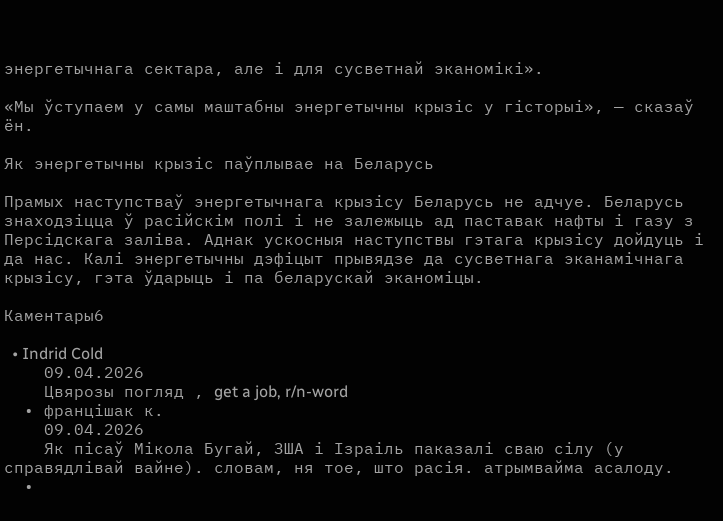энергетычнага сектара, але і для сусветнай эканомікі».

«Мы ўступаем у самы маштабны энергетычны крызіс у гісторыі», — сказаў ён.

Як энергетычны крызіс паўплывае на Беларусь

Прамых наступстваў энергетычнага крызісу Беларусь не адчуе. Беларусь знаходзіцца ў расійскім полі і не залежыць ад паставак нафты і газу з Персідскага заліва. Аднак ускосныя наступствы гэтага крызісу дойдуць і да нас. Калі энергетычны дэфіцыт прывядзе да сусветнага эканамічнага крызісу, гэта ўдарыць і па беларускай эканоміцы.

Каментары6

  • Indrid Cold
    09.04.2026
    Цвярозы погляд , get a job, r/n-word
  • францішак к.
    09.04.2026
    Як пісаў Мікола Бугай, ЗША і Ізраіль паказалі сваю сілу (у справядлівай вайне). словам, ня тое, што расія. атрымвайма асалоду.
  •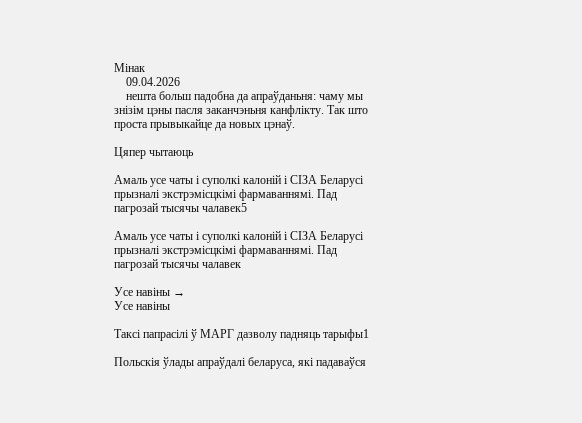Мінак
    09.04.2026
    нешта больш падобна да апраўданьня: чаму мы знізім цэны пасля заканчэньня канфлікту. Так што проста прывыкайце да новых цэнаў.

Цяпер чытаюць

Амаль усе чаты і суполкі калоній і СІЗА Беларусі прызналі экстрэмісцкімі фармаваннямі. Пад пагрозай тысячы чалавек5

Амаль усе чаты і суполкі калоній і СІЗА Беларусі прызналі экстрэмісцкімі фармаваннямі. Пад пагрозай тысячы чалавек

Усе навіны →
Усе навіны

Таксі папрасілі ў МАРГ дазволу падняць тарыфы1

Польскія ўлады апраўдалі беларуса, які падаваўся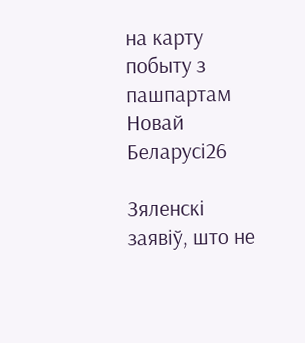на карту побыту з пашпартам Новай Беларусі26

Зяленскі заявіў, што не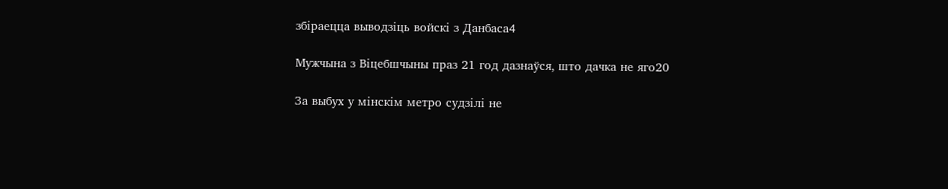збіраецца выводзіць войскі з Данбаса4

Мужчына з Віцебшчыны праз 21 год дазнаўся, што дачка не яго20

За выбух у мінскім метро судзілі не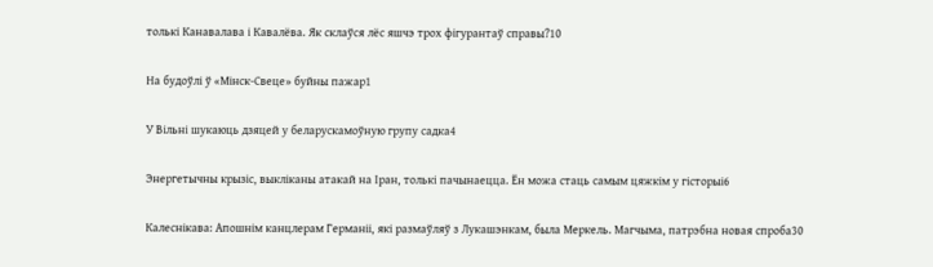толькі Канавалава і Кавалёва. Як склаўся лёс яшчэ трох фігурантаў справы?10

На будоўлі ў «Мінск-Свеце» буйны пажар1

У Вільні шукаюць дзяцей у беларускамоўную групу садка4

Энергетычны крызіс, выкліканы атакай на Іран, толькі пачынаецца. Ён можа стаць самым цяжкім у гісторыі6

Калеснікава: Апошнім канцлерам Германіі, які размаўляў з Лукашэнкам, была Меркель. Магчыма, патрэбна новая спроба30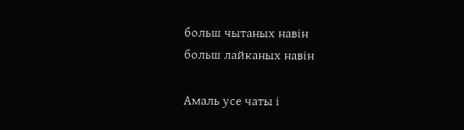больш чытаных навін
больш лайканых навін

Амаль усе чаты і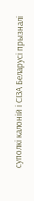суполкі калоній і СІЗА Беларусі прызналі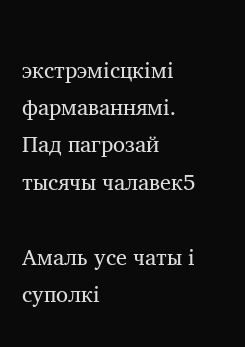экстрэмісцкімі фармаваннямі. Пад пагрозай тысячы чалавек5

Амаль усе чаты і суполкі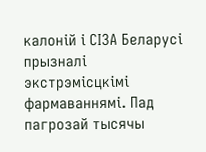калоній і СІЗА Беларусі прызналі экстрэмісцкімі фармаваннямі. Пад пагрозай тысячы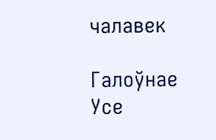чалавек

Галоўнае
Усе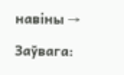навіны →

Заўвага: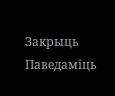Закрыць Паведаміць